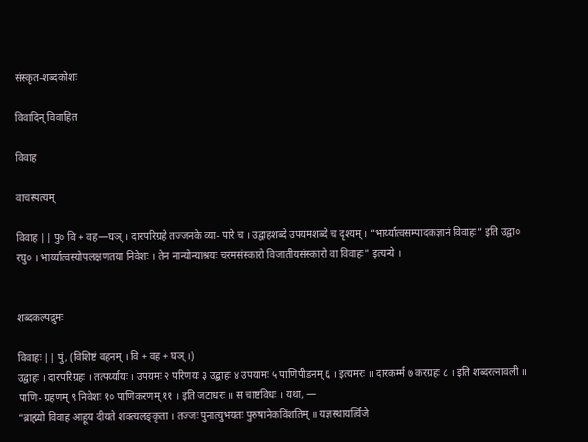संस्कृत-शब्दकोशः

विवादिन् विवाहित

विवाह

वाचस्पत्यम्

विवाह || पु० वि + वह—घञ् । दारपरिग्रहे तज्जनके व्या- पारे च । उद्वाहशब्दे उपयमशब्दे च दृश्यम् । “भार्य्यात्वसम्पादकज्ञानं विवाहः” इति उद्वा० रघु० । भार्य्यात्वस्योपलक्षणतया निवेशः । तेन नान्योन्याश्रयः चरमसंस्कारो विजातीयसंस्कारो वा विवाहः” इत्यन्ये ।


शब्दकल्पद्रुमः

विवाहः || पुं, (विशिष्टं वहनम् । वि + वह + घञ् ।)
उद्वाहः । दारपरिग्रहः । तत्पर्य्यायः । उपयमः २ परिणयः ३ उद्बाहः ४ उपयामः ५ पाणिपीडनम् ६ । इत्यमरः ॥ दारकर्म्म ७ करग्रहः ८ । इति शब्दरत्नावली ॥ पाणि- ग्रहणम् ९ निवेशः १० पाणिकरणम् ११ । इति जटाधरः ॥ स चाष्टविधः । यथा, —
“ब्राह्म्यो विवाह आहूय दीयते शक्त्यलङ्कृता । तज्जः पुनात्युभयतः पुरुषानेकविंशतिम् ॥ यज्ञस्थायर्त्विजे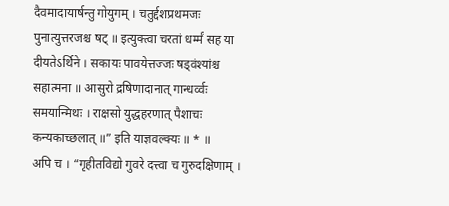दैवमादायार्षन्तु गोयुगम् । चतुर्द्दशप्रथमजः पुनात्युत्तरजश्च षट् ॥ इत्युक्त्वा चरतां धर्म्मं सह या दीयतेऽर्थिने । सकायः पावयेत्तज्जः षड्वंश्यांश्च सहात्मना ॥ आसुरो द्रषिणादानात् गान्धर्व्वः समयान्मिथः । राक्षसो युद्धहरणात् पैशाचः कन्यकाच्छलात् ॥” इति याज्ञवल्क्यः ॥ * ॥
अपि च । “गृहीतविद्यो गुवरे दत्त्वा च गुरुदक्षिणाम् ।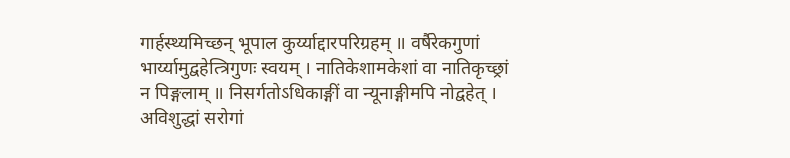गार्हस्थ्यमिच्छन् भूपाल कुर्य्याद्दारपरिग्रहम् ॥ वर्षैरेकगुणां भार्य्यामुद्वहेत्त्रिगुणः स्वयम् । नातिकेशामकेशां वा नातिकृच्छ्रां न पिङ्गलाम् ॥ निसर्गतोऽधिकाङ्गीं वा न्यूनाङ्गीमपि नोद्वहेत् । अविशुद्धां सरोगां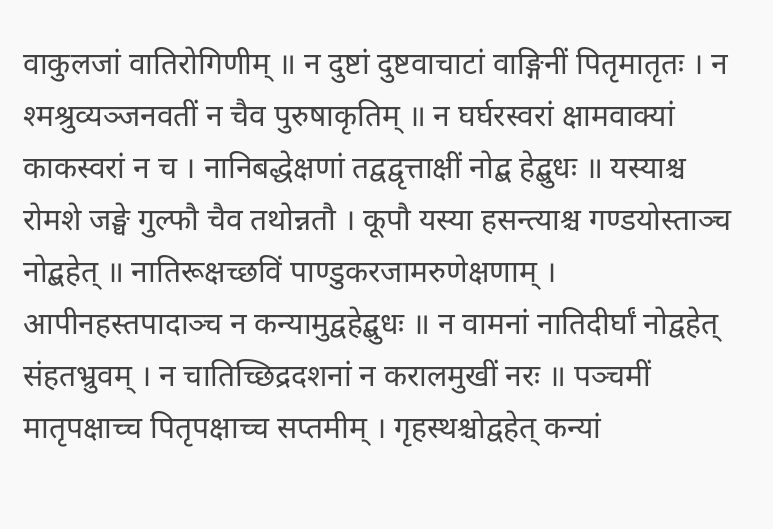वाकुलजां वातिरोगिणीम् ॥ न दुष्टां दुष्टवाचाटां वाङ्गिनीं पितृमातृतः । न श्मश्रुव्यञ्जनवतीं न चैव पुरुषाकृतिम् ॥ न घर्घरस्वरां क्षामवाक्यां काकस्वरां न च । नानिबद्धेक्षणां तद्वद्वृत्ताक्षीं नोद्ब हेद्बुधः ॥ यस्याश्च रोमशे जङ्घे गुल्फौ चैव तथोन्नतौ । कूपौ यस्या हसन्त्याश्च गण्डयोस्ताञ्च नोद्बहेत् ॥ नातिरूक्षच्छविं पाण्डुकरजामरुणेक्षणाम् । आपीनहस्तपादाञ्च न कन्यामुद्वहेद्बुधः ॥ न वामनां नातिदीर्घां नोद्वहेत् संहतभ्रुवम् । न चातिच्छिद्रदशनां न करालमुखीं नरः ॥ पञ्चमीं मातृपक्षाच्च पितृपक्षाच्च सप्तमीम् । गृहस्थश्चोद्वहेत् कन्यां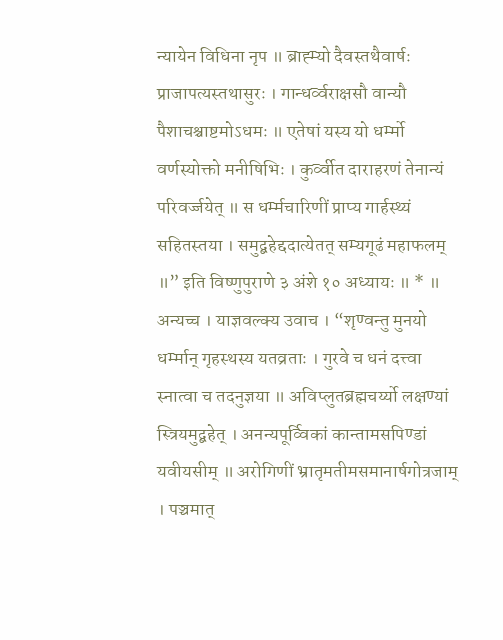न्यायेन विधिना नृप ॥ ब्राह्म्यो दैवस्तथैवार्षः प्राजापत्यस्तथासुरः । गान्धर्व्वराक्षसौ वान्यौ पैशाचश्चाष्टमोऽधमः ॥ एतेषां यस्य यो धर्म्मो वर्णस्योक्तो मनीषिभिः । कुर्व्वीत दाराहरणं तेनान्यं परिवर्ज्जयेत् ॥ स धर्म्मचारिणीं प्राप्य गार्हस्थ्यं सहितस्तया । समुद्बहेद्ददात्येतत् सम्यगूढं महाफलम् ॥” इति विष्णुपुराणे ३ अंशे १० अध्यायः ॥ * ॥
अन्यच्च । याज्ञवल्क्य उवाच । “शृण्वन्तु मुनयो धर्म्मान् गृहस्थस्य यतव्रताः । गुरवे च धनं दत्त्वा स्नात्वा च तदनुज्ञया ॥ अविप्लुतब्रह्मचर्य्यो लक्षण्यां स्त्रियमुद्बहेत् । अनन्यपूर्व्विकां कान्तामसपिण्डां यवीयसीम् ॥ अरोगिणीं भ्रातृमतीमसमानार्षगोत्रजाम् । पञ्चमात्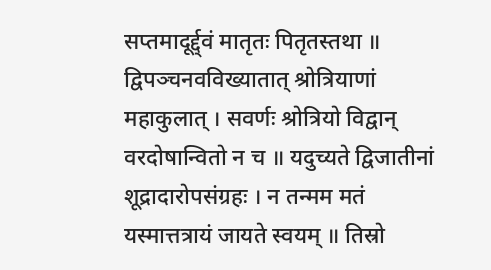सप्तमादूर्द्द्वं मातृतः पितृतस्तथा ॥ द्विपञ्चनवविख्यातात् श्रोत्रियाणां महाकुलात् । सवर्णः श्रोत्रियो विद्वान् वरदोषान्वितो न च ॥ यदुच्यते द्विजातीनां शूद्रादारोपसंग्रहः । न तन्मम मतं यस्मात्तत्रायं जायते स्वयम् ॥ तिस्रो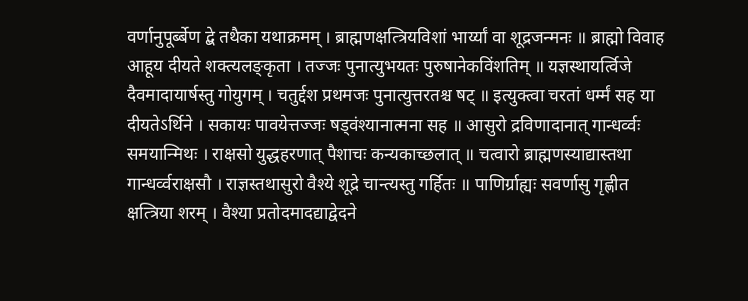वर्णानुपूर्ब्बेण द्बे तथैका यथाक्रमम् । ब्राह्मणक्षत्त्रियविशां भार्य्यां वा शूद्रजन्मनः ॥ ब्राह्मो विवाह आहूय दीयते शक्त्यलङ्कृता । तज्जः पुनात्युभयतः पुरुषानेकविंशतिम् ॥ यज्ञस्थायर्त्विजे दैवमादायार्षस्तु गोयुगम् । चतुर्द्दश प्रथमजः पुनात्युत्तरतश्च षट् ॥ इत्युक्त्वा चरतां धर्म्मं सह या दीयतेऽर्थिने । सकायः पावयेत्तज्जः षड्वंश्यानात्मना सह ॥ आसुरो द्रविणादानात् गान्धर्व्वः समयान्मिथः । राक्षसो युद्धहरणात् पैशाचः कन्यकाच्छलात् ॥ चत्वारो ब्राह्मणस्याद्यास्तथा गान्धर्व्वराक्षसौ । राज्ञस्तथासुरो वैश्ये शूद्रे चान्त्यस्तु गर्हितः ॥ पाणिर्ग्राह्यः सवर्णासु गृह्णीत क्षत्त्रिया शरम् । वैश्या प्रतोदमादद्याद्वेदने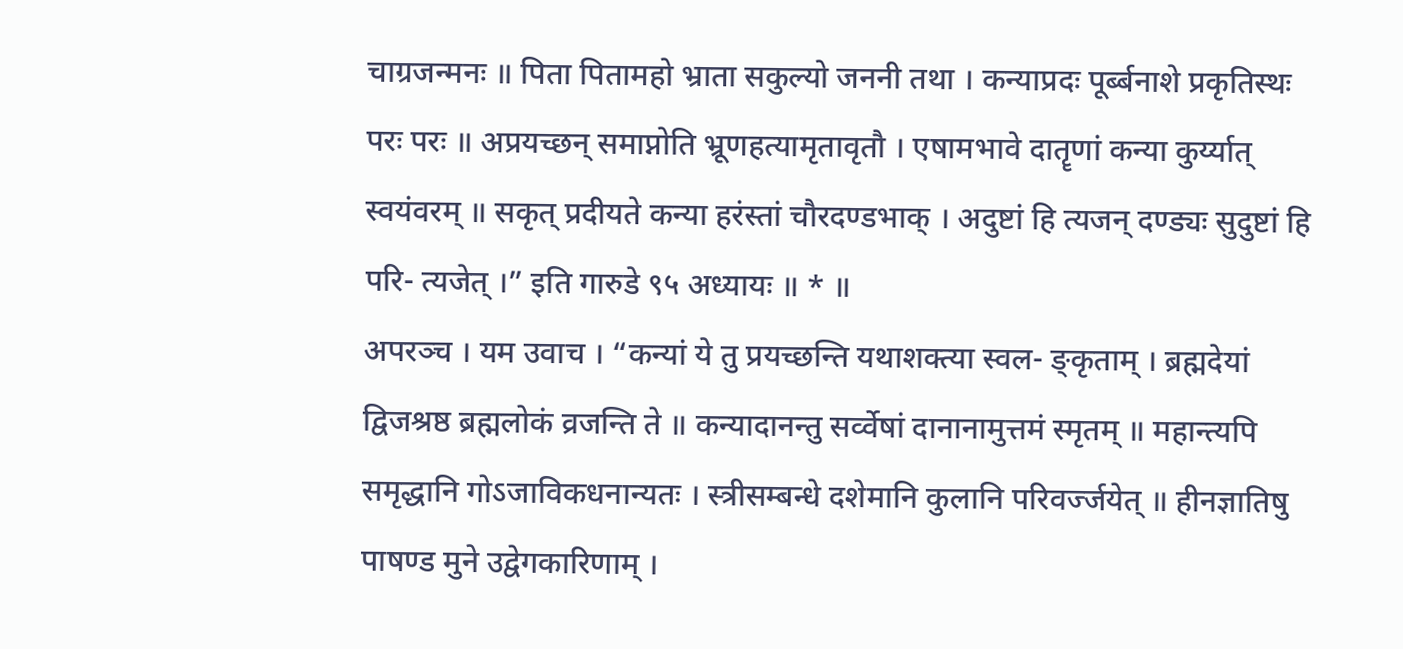चाग्रजन्मनः ॥ पिता पितामहो भ्राता सकुल्यो जननी तथा । कन्याप्रदः पूर्ब्बनाशे प्रकृतिस्थः परः परः ॥ अप्रयच्छन् समाप्नोति भ्रूणहत्यामृतावृतौ । एषामभावे दातॄणां कन्या कुर्य्यात् स्वयंवरम् ॥ सकृत् प्रदीयते कन्या हरंस्तां चौरदण्डभाक् । अदुष्टां हि त्यजन् दण्ड्यः सुदुष्टां हि परि- त्यजेत् ।” इति गारुडे ९५ अध्यायः ॥ * ॥
अपरञ्च । यम उवाच । “कन्यां ये तु प्रयच्छन्ति यथाशक्त्या स्वल- ङ्कृताम् । ब्रह्मदेयां द्विजश्रष्ठ ब्रह्मलोकं व्रजन्ति ते ॥ कन्यादानन्तु सर्व्वेषां दानानामुत्तमं स्मृतम् ॥ महान्त्यपि समृद्धानि गोऽजाविकधनान्यतः । स्त्रीसम्बन्धे दशेमानि कुलानि परिवर्ज्जयेत् ॥ हीनज्ञातिषु पाषण्ड मुने उद्वेगकारिणाम् ।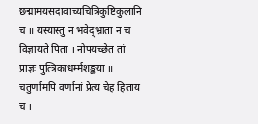छद्मामयसदावाच्यचित्रिकुष्टिकुलानि च ॥ यस्यास्तु न भवेद्भ्राता न च विज्ञायते पिता । नोपयच्छेत तां प्राज्ञः पुत्त्रिकाधर्म्मशङ्कया ॥ चतुर्णामपि वर्णानां प्रेत्य चेह हिताय च ।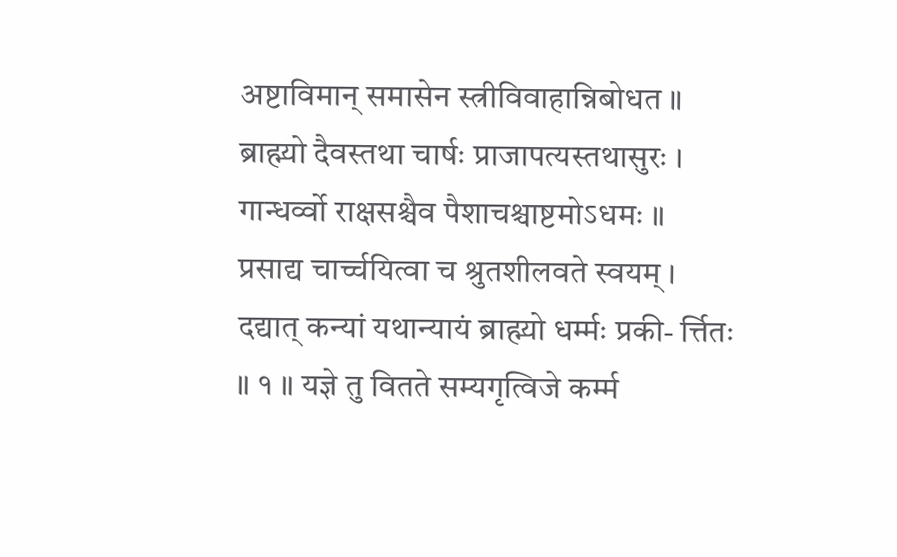अष्टाविमान् समासेन स्त्रीविवाहान्निबोधत ॥ ब्राह्म्यो दैवस्तथा चार्षः प्राजापत्यस्तथासुरः । गान्धर्व्वो राक्षसश्चैव पैशाचश्चाष्टमोऽधमः ॥ प्रसाद्य चार्च्चयित्वा च श्रुतशीलवते स्वयम् । दद्यात् कन्यां यथान्यायं ब्राह्म्यो धर्म्मः प्रकी- र्त्तितः ॥ १ ॥ यज्ञे तु वितते सम्यगृत्विजे कर्म्म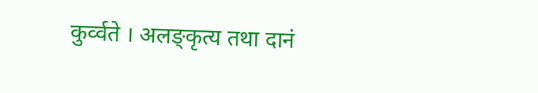कुर्व्वते । अलङ्कृत्य तथा दानं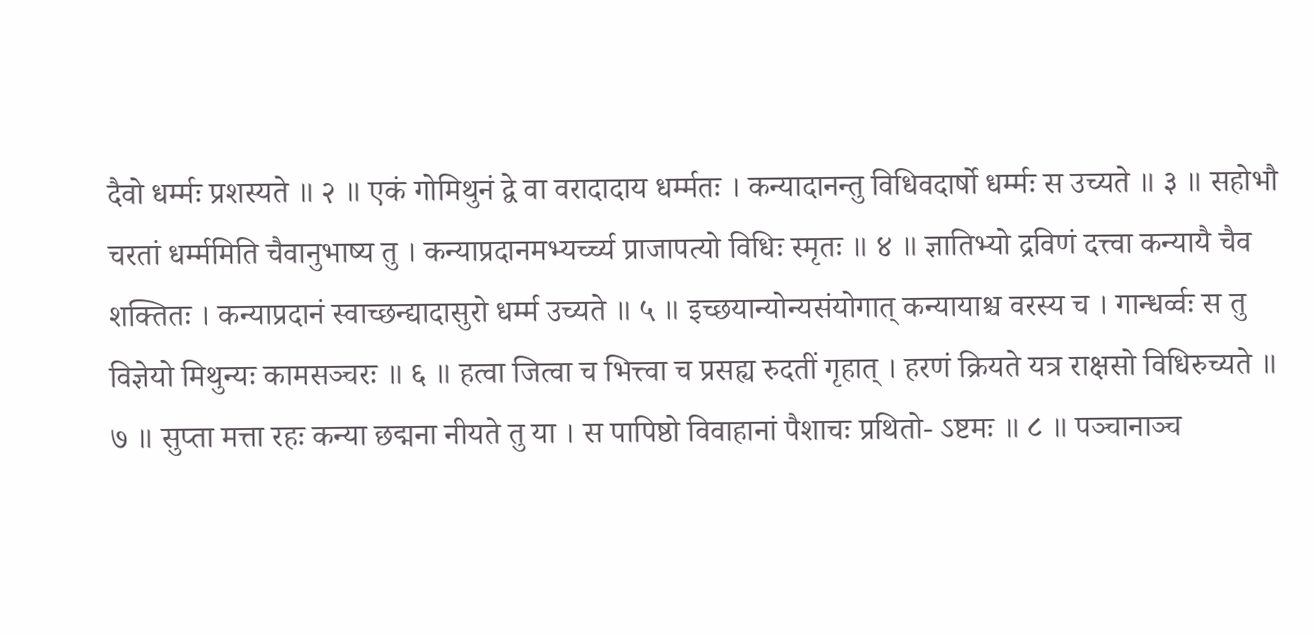दैवो धर्म्मः प्रशस्यते ॥ २ ॥ एकं गोमिथुनं द्वे वा वरादादाय धर्म्मतः । कन्यादानन्तु विधिवदार्षो धर्म्मः स उच्यते ॥ ३ ॥ सहोभौ चरतां धर्म्ममिति चैवानुभाष्य तु । कन्याप्रदानमभ्यर्च्च्य प्राजापत्यो विधिः स्मृतः ॥ ४ ॥ ज्ञातिभ्यो द्रविणं दत्त्वा कन्यायै चैव शक्तितः । कन्याप्रदानं स्वाच्छन्द्यादासुरो धर्म्म उच्यते ॥ ५ ॥ इच्छयान्योन्यसंयोगात् कन्यायाश्च वरस्य च । गान्धर्व्वः स तु विज्ञेयो मिथुन्यः कामसञ्चरः ॥ ६ ॥ हत्वा जित्वा च भित्त्वा च प्रसह्य रुदतीं गृहात् । हरणं क्रियते यत्र राक्षसो विधिरुच्यते ॥ ७ ॥ सुप्ता मत्ता रहः कन्या छद्मना नीयते तु या । स पापिष्ठो विवाहानां पैशाचः प्रथितो- ऽष्टमः ॥ ८ ॥ पञ्चानाञ्च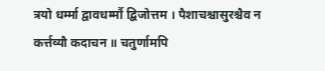त्रयो धर्म्मा द्वावधर्म्मौ द्बिजोत्तम । पैशाचश्चासुरश्चैव न कर्त्तव्यौ कदाचन ॥ चतुर्णामपि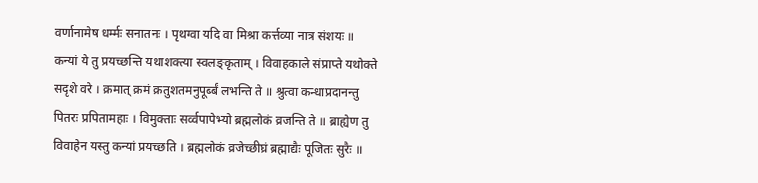वर्णानामेष धर्म्मः सनातनः । पृथग्वा यदि वा मिश्रा कर्त्तव्या नात्र संशयः ॥ कन्यां ये तु प्रयच्छन्ति यथाशक्त्या स्वलङ्कृताम् । विवाहकाले संप्राप्ते यथोक्ते सदृशे वरे । क्रमात् क्रमं क्रतुशतमनुपूर्ब्बं लभन्ति ते ॥ श्रुत्वा कन्धाप्रदानन्तु पितरः प्रपितामहाः । विमुक्ताः सर्व्वपापेभ्यो ब्रह्मलोकं व्रजन्ति ते ॥ ब्राह्येण तु विवाहेन यस्तु कन्यां प्रयच्छति । ब्रह्मलोकं व्रजेच्छीघ्रं ब्रह्माद्यैः पूजितः सुरैः ॥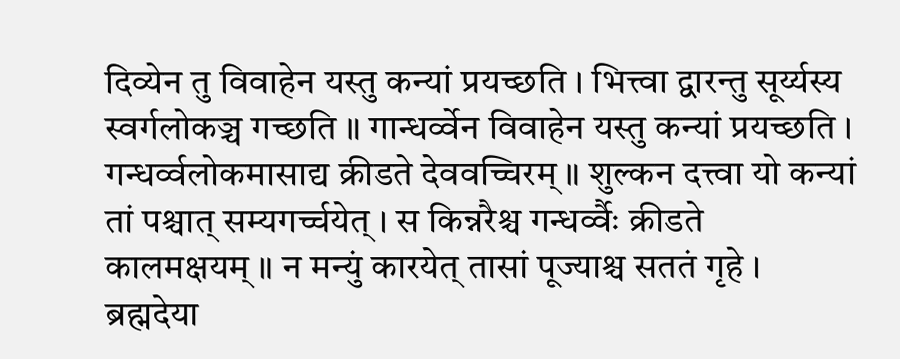दिव्येन तु विवाहेन यस्तु कन्यां प्रयच्छति । भित्त्वा द्वारन्तु सूर्य्यस्य स्वर्गलोकञ्च गच्छति ॥ गान्धर्व्वेन विवाहेन यस्तु कन्यां प्रयच्छति । गन्धर्व्वलोकमासाद्य क्रीडते देववच्चिरम् ॥ शुल्कन दत्त्वा यो कन्यां तां पश्चात् सम्यगर्च्चयेत् । स किन्नरैश्च गन्धर्व्वैः क्रीडते कालमक्षयम् ॥ न मन्युं कारयेत् तासां पूज्याश्च सततं गृहे । ब्रह्मदेया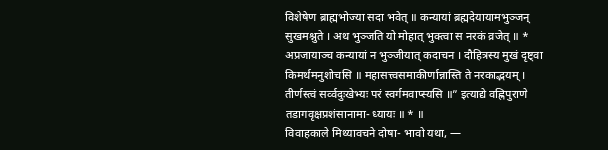विशेषेण ब्राह्मभोज्या सदा भवेत् ॥ कन्यायां ब्रह्मदेयायामभुञ्जन् सुखमश्नुते । अथ भुञ्जति यो मोहात् भुक्त्वा स नरकं व्रजेत् ॥ * अप्रजायाञ्च कन्यायां न भुञ्जीयात् कदाचन । दौहित्रस्य मुखं दृष्ट्वा किमर्थमनुशोचसि ॥ महासत्त्वसमाकीर्णान्नास्ति ते नरकाद्भयम् । तीर्णस्त्वं सर्व्वदुःखेभ्यः परं स्वर्गमवाप्स्यसि ॥” इत्याद्ये वह्निपुराणे तडागवृक्षप्रशंसानामा- ध्यायः ॥ * ॥
विवाहकाले मिथ्यावचने दोषा- भावो यथा, —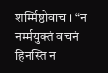शर्म्मिष्ठोवाच । “न नर्म्मयुक्तं वचनं हिनस्ति न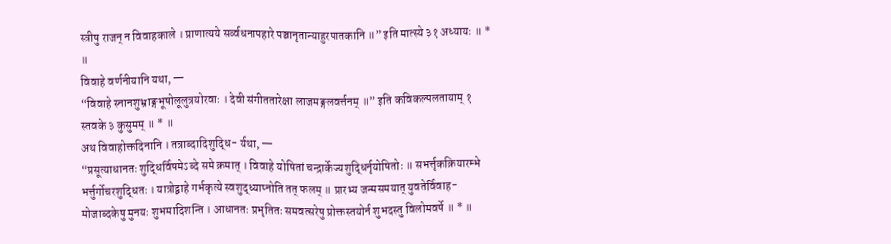स्त्रीषु राजन् न विवाहकाले । प्राणात्यये सर्व्वधनापहारे पञ्चानृतान्याहुरपातकानि ॥” इति मात्स्ये ३१ अध्यायः ॥ * ॥
विवाहे वर्णनीयानि यथा, —
“विवाहे स्नानशुभ्राङ्गभूषोलूलुत्रयोरवाः । देवी संगीततारेक्षा लाजमङ्गलवर्त्तनम् ॥” इति कविकल्पलतायाम् १ स्तवके ३ कुसुमम् ॥ * ॥
अथ विवाहोक्तदिनानि । तत्राब्दादिशुद्धि- र्यथा, —
“प्रसूत्याधानतः शुद्धिर्विषमेऽब्दे समे क्रमात् । विवाहे योषितां चन्द्रार्केज्यशुद्धिर्नृयोषितोः ॥ सभर्त्तृकक्रियारम्भे भर्त्तुर्गोचरशुद्धितः । यात्रोद्वाहे गर्भकृत्ये स्वशुद्ध्याप्नोति तत् फलम् ॥ प्रारभ्य जन्मसमयात् युवतेर्विवाह- मोजाब्दकेषु मुनयः शुभमादिशन्ति । आधानतः प्रभृतितः समवत्सरेषु प्रोक्तस्तयोर्न शुभदस्तु विलोमवर्षे ॥ * ॥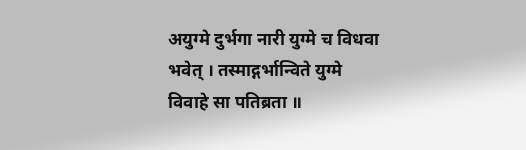अयुग्मे दुर्भगा नारी युग्मे च विधवा भवेत् । तस्माद्गर्भान्विते युग्मे विवाहे सा पतिब्रता ॥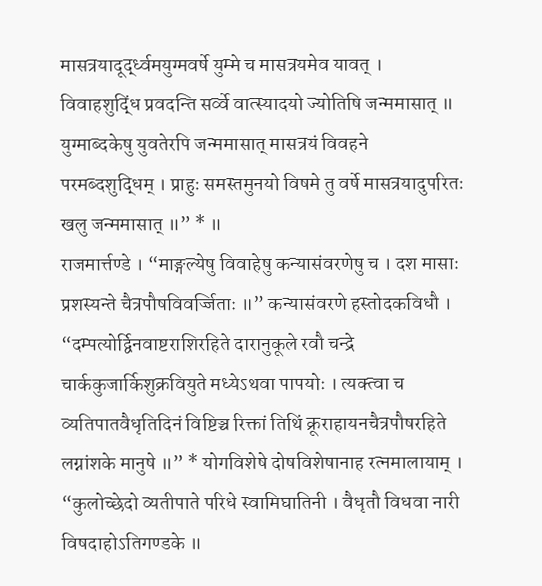मासत्रयादूर्द्ध्वमयुग्मवर्षे युम्मे च मासत्रयमेव यावत् । विवाहशुद्धिं प्रवदन्ति सर्व्वे वात्स्यादयो ज्योतिषि जन्ममासात् ॥ युग्माब्दकेषु युवतेरपि जन्ममासात् मासत्रयं विवहने परमब्दशुद्धिम् । प्राहुः समस्तमुनयो विषमे तु वर्षे मासत्रयादुपरितः खलु जन्ममासात् ॥” * ॥
राजमार्त्तण्डे । “माङ्गल्येषु विवाहेषु कन्यासंवरणेषु च । दश मासाः प्रशस्यन्ते चैत्रपौषविवर्ज्जिताः ॥” कन्यासंवरणे हस्तोदकविधौ । “दम्पत्योर्द्विनवाष्टराशिरहिते दारानुकूले रवौ चन्द्रे चार्ककुजार्किशुक्रवियुते मध्येऽथवा पापयोः । त्यक्त्वा च व्यतिपातवैधृतिदिनं विष्टिञ्च रिक्तां तिथिं क्रूराहायनचैत्रपौषरहिते लग्नांशके मानुषे ॥” * योगविशेषे दोषविशेषानाह रत्नमालायाम् । “कुलोच्छेदो व्यतीपाते परिधे स्वामिघातिनी । वैधृतौ विधवा नारी विषदाहोऽतिगण्डके ॥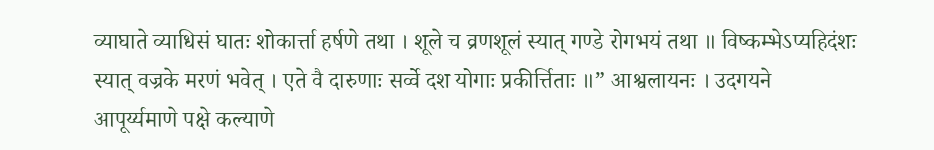व्याघाते व्याधिसं घातः शोकार्त्ता हर्षणे तथा । शूले च व्रणशूलं स्यात् गण्डे रोगभयं तथा ॥ विष्कम्भेऽप्यहिदंशः स्यात् वज्रके मरणं भवेत् । एते वै दारुणाः सर्व्वे दश योगाः प्रकीर्त्तिताः ॥” आश्वलायनः । उदगयने आपूर्य्यमाणे पक्षे कल्याणे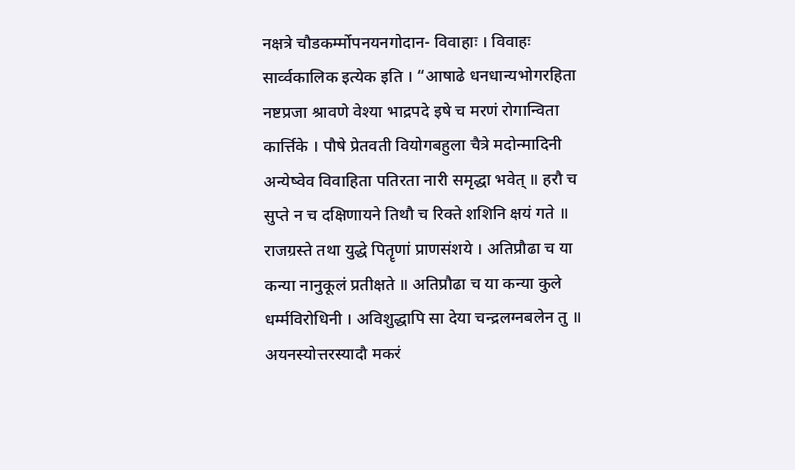नक्षत्रे चौडकर्म्मोपनयनगोदान- विवाहाः । विवाहः सार्व्वकालिक इत्येक इति । “आषाढे धनधान्यभोगरहिता नष्टप्रजा श्रावणे वेश्या भाद्रपदे इषे च मरणं रोगान्विता कार्त्तिके । पौषे प्रेतवती वियोगबहुला चैत्रे मदोन्मादिनी अन्येष्वेव विवाहिता पतिरता नारी समृद्धा भवेत् ॥ हरौ च सुप्ते न च दक्षिणायने तिथौ च रिक्ते शशिनि क्षयं गते ॥ राजग्रस्ते तथा युद्धे पितॄणां प्राणसंशये । अतिप्रौढा च या कन्या नानुकूलं प्रतीक्षते ॥ अतिप्रौढा च या कन्या कुले धर्म्मविरोधिनी । अविशुद्धापि सा देया चन्द्रलग्नबलेन तु ॥ अयनस्योत्तरस्यादौ मकरं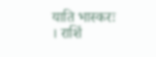याति भास्करः । राशिं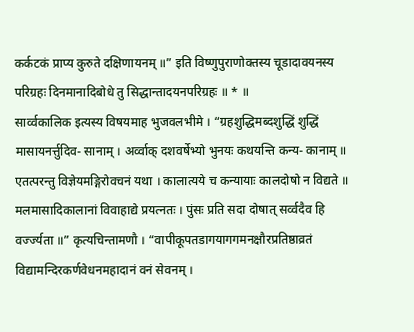कर्कटकं प्राप्य कुरुते दक्षिणायनम् ॥” इति विष्णुपुराणोक्तस्य चूडादावयनस्य परिग्रहः दिनमानादिबोधे तु सिद्धान्तादयनपरिग्रहः ॥ * ॥
सार्व्वकालिक इत्यस्य विषयमाह भुजवलभीमे । “ग्रहशुद्धिमब्दशुद्धिं शुद्धिं मासायनर्त्तुदिव- सानाम् । अर्व्वाक् दशवर्षेभ्यो भुनयः कथयन्ति कन्य- कानाम् ॥ एतत्परन्तु विज्ञेयमङ्गिरोवचनं यथा । कालात्यये च कन्यायाः कालदोषो न विद्यते ॥ मलमासादिकालानां विवाहाद्ये प्रयत्नतः । पुंसः प्रति सदा दोषात् सर्व्वदैव हि वर्ज्ज्यता ॥” कृत्यचिन्तामणौ । “वापीकूपतडागयागगमनक्षौरप्रतिष्ठाव्रतं विद्यामन्दिरकर्णवेधनमहादानं वनं सेवनम् ।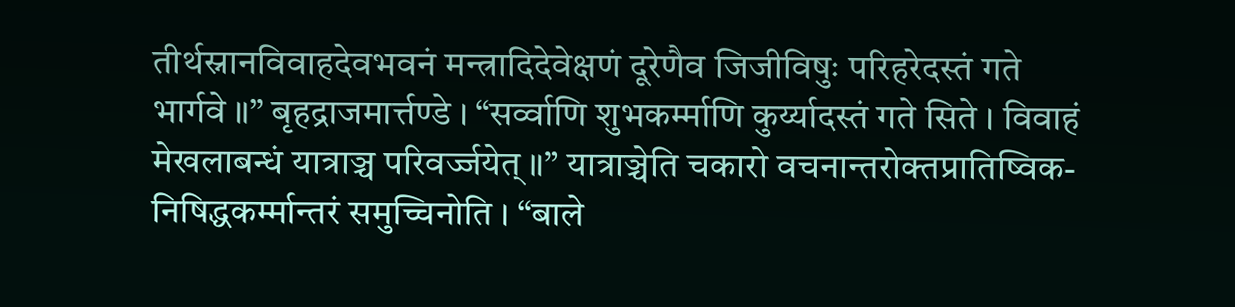तीर्थस्नानविवाहदेवभवनं मन्त्रादिदेवेक्षणं दूरेणैव जिजीविषुः परिहरेदस्तं गते भार्गवे ॥” बृहद्राजमार्त्तण्डे । “सर्व्वाणि शुभकर्म्माणि कुर्य्यादस्तं गते सिते । विवाहं मेखलाबन्धं यात्राञ्च परिवर्ज्जयेत् ॥” यात्राञ्चेति चकारो वचनान्तरोक्तप्रातिष्विक- निषिद्धकर्म्मान्तरं समुच्चिनोति । “बाले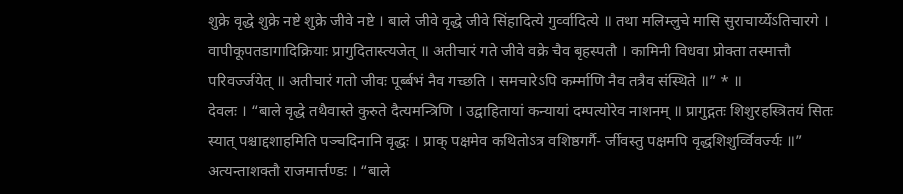शुक्रे वृद्धे शुक्रे नष्टे शुक्रे जीवे नष्टे । बाले जीवे वृद्धे जीवे सिंहादित्ये गुर्व्वादित्ये ॥ तथा मलिम्लुचे मासि सुराचार्य्येऽतिचारगे । वापीकूपतडागादिक्रियाः प्रागुदितास्त्यजेत् ॥ अतीचारं गते जीवे वक्रे चैव बृहस्पतौ । कामिनी विधवा प्रोक्ता तस्मात्तौ परिवर्ज्जयेत् ॥ अतीचारं गतो जीवः पूर्ब्बभं नैव गच्छति । समचारेऽपि कर्म्माणि नैव तत्रैव संस्थिते ॥” * ॥
देवलः । “बाले वृद्धे तथैवास्ते कुरुते दैत्यमन्त्रिणि । उद्वाहितायां कन्यायां दम्पत्योरेव नाशनम् ॥ प्रागुद्गतः शिशुरहस्त्रितयं सितः स्यात् पश्चाद्दशाहमिति पञ्चदिनानि वृद्धः । प्राक् पक्षमेव कथितोऽत्र वशिष्ठगर्गै- र्जीवस्तु पक्षमपि वृद्धशिशुर्व्विवर्ज्यः ॥” अत्यन्ताशक्तौ राजमार्त्तण्डः । “बाले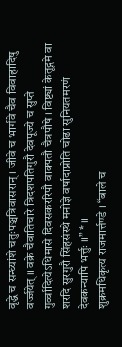वृद्धे च सन्ध्यांशे चतुःपञ्चत्रिवासरान् । जीवे च भार्गवे चैव विवाहादिषु वर्ज्जयेत् ॥ वक्रे चैवातिचारे त्रिदशपतिगुरौ देवपूज्ये च सुप्ते गुर्व्वादित्येऽधिमासे दिवसकररिपौ वाक्पतौ चैत्रपौषे । विष्ट्यां केतूद्गमे वा शरदि सुरगुरौ सिंहसंस्थे मनोज्ञे वर्षादाप्नोति चोढा सुनियतमरणं देवकन्यापि भर्त्तुः ॥” * ॥
शुक्रमधिकृत्य राजमार्त्तण्डे । “बाले च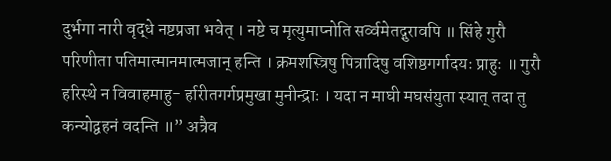दुर्भगा नारी वृद्धे नष्टप्रजा भवेत् । नष्टे च मृत्युमाप्नोति सर्व्वमेतद्गुरावपि ॥ सिंहे गुरौ परिणीता पतिमात्मानमात्मजान् हन्ति । क्रमशस्त्रिषु पित्रादिषु वशिष्ठगर्गादयः प्राहुः ॥ गुरौ हरिस्थे न विवाहमाहु- र्हारीतगर्गप्रमुखा मुनीन्द्राः । यदा न माघी मघसंयुता स्यात् तदा तु कन्योद्वहनं वदन्ति ॥” अत्रैव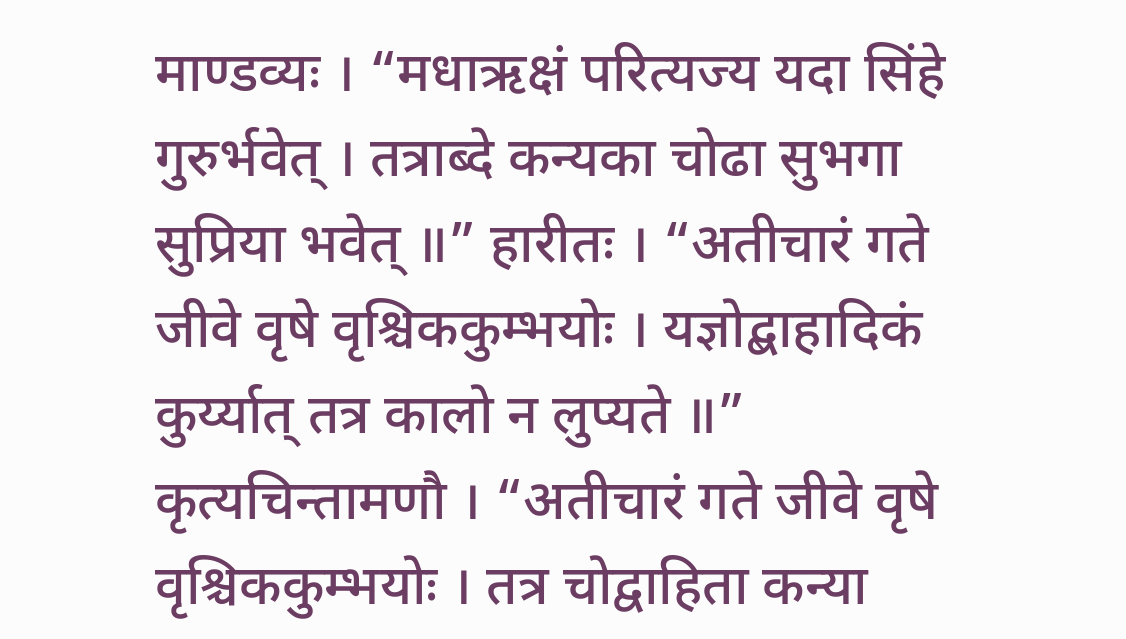माण्डव्यः । “मधाऋक्षं परित्यज्य यदा सिंहे गुरुर्भवेत् । तत्राब्दे कन्यका चोढा सुभगा सुप्रिया भवेत् ॥” हारीतः । “अतीचारं गते जीवे वृषे वृश्चिककुम्भयोः । यज्ञोद्बाहादिकं कुर्य्यात् तत्र कालो न लुप्यते ॥” कृत्यचिन्तामणौ । “अतीचारं गते जीवे वृषे वृश्चिककुम्भयोः । तत्र चोद्वाहिता कन्या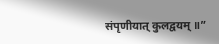संपृणीयात् कुलद्वयम् ॥”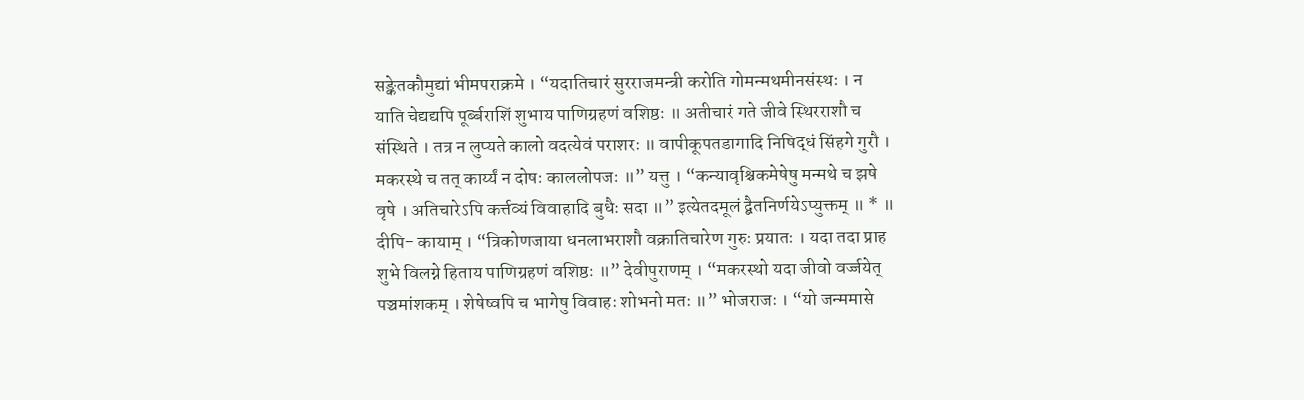सङ्केतकौमुद्यां भीमपराक्रमे । “यदातिचारं सुरराजमन्त्री करोति गोमन्मथमीनसंस्थः । न याति चेद्यद्यपि पूर्ब्बराशिं शुभाय पाणिग्रहणं वशिष्ठः ॥ अतीचारं गते जीवे स्थिरराशौ च संस्थिते । तत्र न लुप्यते कालो वदत्येवं पराशरः ॥ वापीकूपतडागादि निषिद्धं सिंहगे गुरौ । मकरस्थे च तत् कार्य्यं न दोषः काललोपजः ॥” यत्तु । “कन्यावृश्चिकमेषेषु मन्मथे च झषे वृषे । अतिचारेऽपि कर्त्तव्यं विवाहादि बुधैः सदा ॥” इत्येतदमूलं द्बैतनिर्णयेऽप्युक्तम् ॥ * ॥
दीपि- कायाम् । “त्रिकोणजाया धनलाभराशौ वक्रातिचारेण गुरुः प्रयातः । यदा तदा प्राह शुभे विलग्ने हिताय पाणिग्रहणं वशिष्ठः ॥” देवीपुराणम् । “मकरस्थो यदा जीवो वर्ज्जयेत् पञ्चमांशकम् । शेषेष्वपि च भागेषु विवाहः शोभनो मतः ॥” भोजराजः । “यो जन्ममासे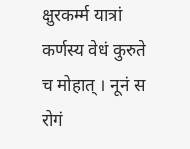क्षुरकर्म्म यात्रां कर्णस्य वेधं कुरुते च मोहात् । नूनं स रोगं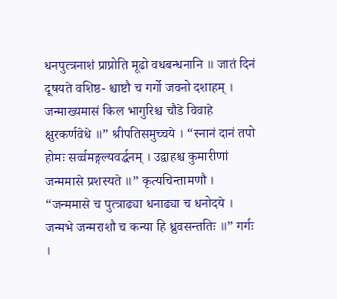धनपुत्त्रनाशं प्राप्नोति मूढो वधबन्धनानि ॥ जातं दिनं दूषयते वशिष्ठ- श्चाष्टौ च गर्गो जवनो दशाहम् । जन्माख्यमासं किल भागुरिश्च चौडे विवाहे क्षुरकर्णवेधे ॥” श्रीपतिसमुच्चये । “स्नानं दानं तपो होमः सर्व्वमङ्गल्यवर्द्धनम् । उद्वाहश्च कुमारीणां जन्ममासे प्रशस्यते ॥” कृत्यचिन्तामणौ । “जन्ममासे च पुत्त्राढ्या धनाढ्या च धनोदये । जन्मभे जन्मराशौ च कन्या हि ध्रुवसन्ततिः ॥” गर्गः ।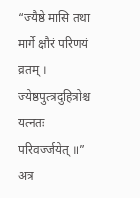“ज्यैष्ठे मासि तथा मार्गे क्षौरं परिणयं व्रतम् । ज्येष्ठपुत्त्रदुहित्रोश्च यत्नतः परिवर्ज्जयेत् ॥” अत्र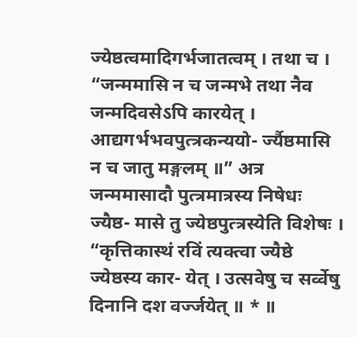ज्येष्ठत्वमादिगर्भजातत्वम् । तथा च । “जन्ममासि न च जन्मभे तथा नैव जन्मदिवसेऽपि कारयेत् । आद्यगर्भभवपुत्त्रकन्ययो- र्ज्यैष्ठमासि न च जातु मङ्गलम् ॥” अत्र जन्ममासादौ पुत्त्रमात्रस्य निषेधः ज्यैष्ठ- मासे तु ज्येष्ठपुत्त्रस्येति विशेषः । “कृत्तिकास्थं रविं त्यक्त्वा ज्यैष्ठे ज्येष्ठस्य कार- येत् । उत्सवेषु च सर्व्वेषु दिनानि दश वर्ज्जयेत् ॥ * ॥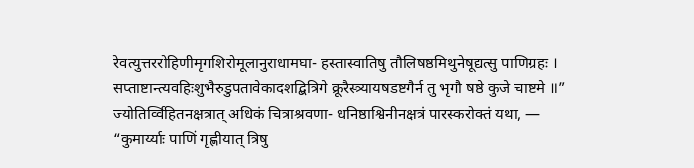रेवत्युत्तररोहिणीमृगशिरोमूलानुराधामघा- हस्तास्वातिषु तौलिषष्ठमिथुनेषूद्यत्सु पाणिग्रहः । सप्ताष्टान्त्यवहिःशुभैरुडुपतावेकादशद्बित्रिगे क्रूरैस्त्र्यायषडष्टगैर्न तु भृगौ षष्ठे कुजे चाष्टमे ॥” ज्योतिर्व्विहितनक्षत्रात् अधिकं चित्राश्रवणा- धनिष्ठाश्विनीनक्षत्रं पारस्करोक्तं यथा, —
“कुमार्य्याः पाणिं गृह्णीयात् त्रिषु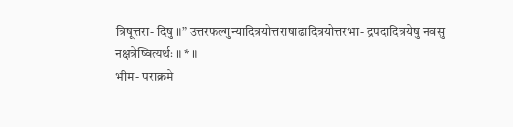त्रिषूत्तरा- दिषु ॥” उत्तरफल्गुन्यादित्रयोत्तराषाढादित्रयोत्तरभा- द्रपदादित्रयेषु नवसु नक्षत्रेष्वित्यर्थः ॥ * ॥
भीम- पराक्रमे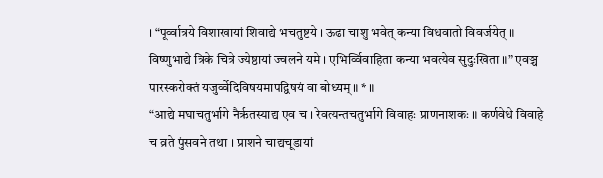। “पूर्व्वात्रये विशाखायां शिवाद्ये भचतुष्टये । ऊढा चाशु भवेत् कन्या विधवातो विवर्जयेत् ॥ विष्णुभाद्ये त्रिके चित्रे ज्येष्ठायां ज्वलने यमे । एभिर्व्विवाहिता कन्या भवत्येव सुदुःखिता ॥” एवञ्च पारस्करोक्तं यजुर्व्वेदिविषयमापद्विषयं वा बोध्यम् ॥ * ॥
“आद्ये मघाचतुर्भागे नैरृतस्याद्य एव च । रेवत्यन्तचतुर्भागे विवाहः प्राणनाशकः ॥ कर्णवेधे विवाहे च व्रते पुंसवने तथा । प्राशने चाद्यचूडायां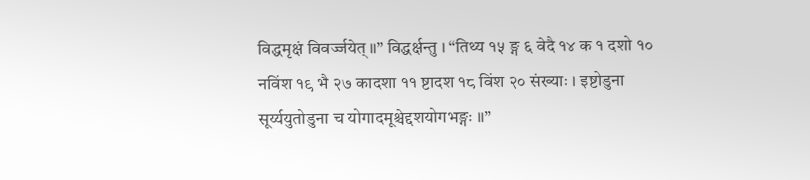विद्धमृक्षं विवर्ज्जयेत् ॥” विद्धर्क्षन्तु । “तिथ्य १५ ङ्ग ६ वेदै १४ क १ दशो १० नविंश १९ भै २७ कादशा ११ ष्टादश १८ विंश २० संख्याः । इष्टोडुना सूर्य्ययुतोडुना च योगादमूश्चेद्दशयोगभङ्गः ॥”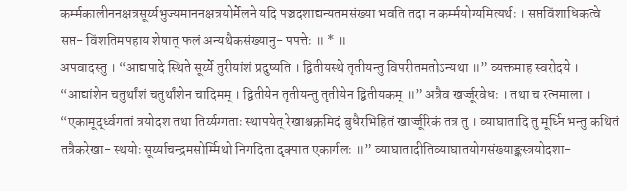कर्म्मकालीननक्षत्रसूर्य्यभुज्यमाननक्षत्रयोर्मेलने यदि पञ्चदशाद्यन्यतमसंख्या भवति तदा न कर्म्मयोग्यमित्यर्थः । सप्तविंशाधिकत्वे सप्त- विंशतिमपहाय शेषात् फलं अन्यथैकसंख्यानु- पपत्तेः ॥ * ॥
अपवादस्तु । “आद्यपादे स्थिते सूर्य्ये तुरीयांशं प्रदुष्यति । द्वितीयस्थे तृतीयन्तु विपरीतमतोऽन्यथा ॥” व्यक्तमाह स्वरोदये । “आद्यांशेन चतुर्थांशं चतुर्थांशेन चादिमम् । द्वितीयेन तृतीयन्तु तृतीयेन द्बितीयकम् ॥” अत्रैव खर्ज्जूरवेधः । तथा च रत्नमाला । “एकामूर्द्ध्वगतां त्रयोदश तथा तिर्य्यग्गताः स्थापयेत् रेखाश्चक्रमिदं बुधैरभिहितं खार्ज्जूरिकं तत्र तु । व्याघातादि तु मूर्ध्नि भन्तु कथितं तत्रैकरेखा- स्थयोः सूर्य्याचन्द्रमसोर्म्मिथो निगदिता दृक्पात एकार्गलः ॥” व्याघातादीतिव्याघातयोगसंख्याङ्कस्त्रयोदशा-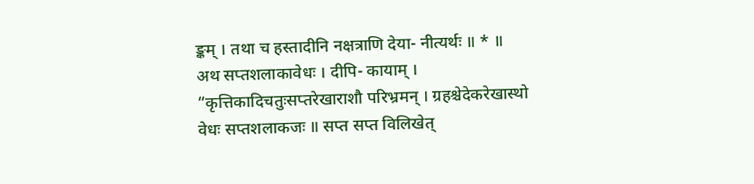ङ्कम् । तथा च हस्तादीनि नक्षत्राणि देया- नीत्यर्थः ॥ * ॥
अथ सप्तशलाकावेधः । दीपि- कायाम् । “कृत्तिकादिचतुःसप्तरेखाराशौ परिभ्रमन् । ग्रहश्चेदेकरेखास्थो वेधः सप्तशलाकजः ॥ सप्त सप्त विलिखेत्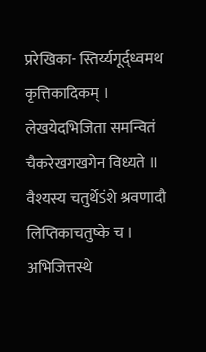प्ररेखिका- स्तिर्य्यगूर्द्ध्वमथ कृत्तिकादिकम् । लेखयेदभिजिता समन्वितं चैकरेखगखगेन विध्यते ॥ वैश्यस्य चतुर्थेऽंशे श्रवणादौ लिप्तिकाचतुष्के च । अभिजित्तस्थे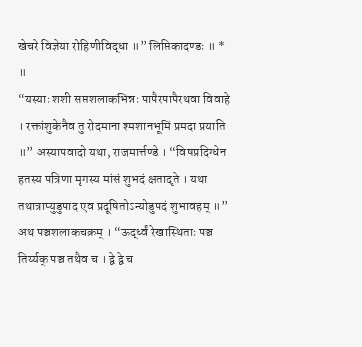खेचरे विज्ञेया रोहिणीविद्धा ॥” लिप्तिकादण्डः ॥ * ॥
“यस्याः शशी सप्तशलाकभिन्नः पापैरपापैरथवा विवाहे । रक्तांशुकेनैव तु रोदमाना श्मशानभूमिं प्रमदा प्रयाति ॥” अस्यापवादो यथा, राजमार्त्तण्डे । “विषप्रदिग्धेन हतस्य पत्रिणा मृगस्य मांसं शुभदं क्षतादृते । यथा तथात्राप्युडुपाद एव प्रदूषितोऽन्योडुपदं शुभावहम् ॥” अथ पञ्चशलाकचक्रम् । “ऊर्द्ध्वं रेखास्थिताः पञ्च तिर्य्यक् पञ्च तथैव च । द्वे द्वे च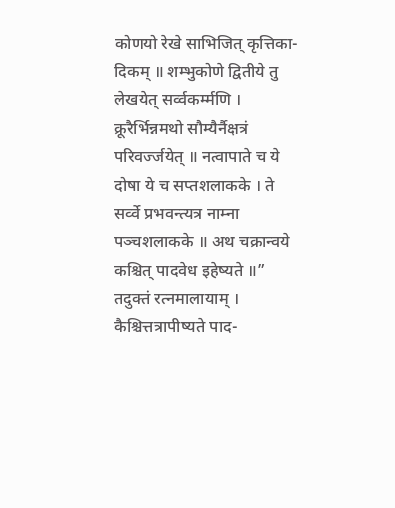कोणयो रेखे साभिजित् कृत्तिका- दिकम् ॥ शम्भुकोणे द्वितीये तु लेखयेत् सर्व्वकर्म्मणि । क्रूरैर्भिन्नमथो सौम्यैर्नैक्षत्रं परिवर्ज्जयेत् ॥ नत्वापाते च ये दोषा ये च सप्तशलाकके । ते सर्व्वे प्रभवन्त्यत्र नाम्ना पञ्चशलाकके ॥ अथ चक्रान्वये कश्चित् पादवेध इहेष्यते ॥” तदुक्तं रत्नमालायाम् । कैश्चित्तत्रापीष्यते पाद-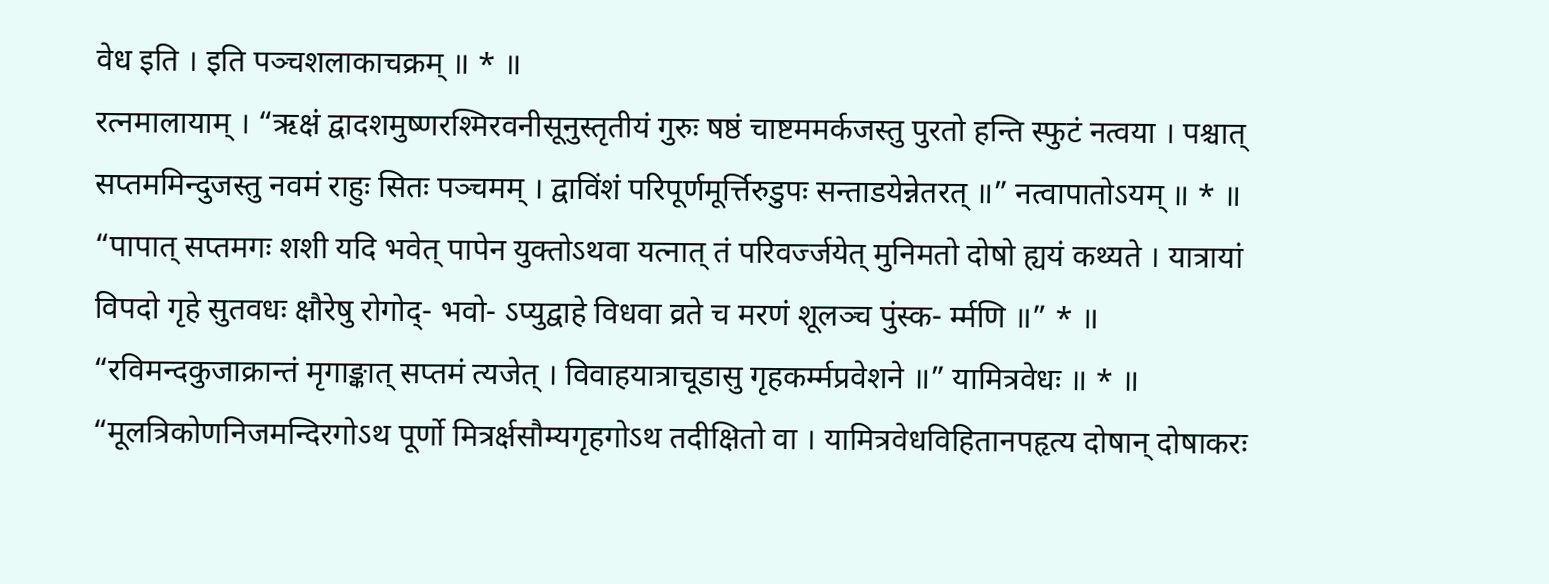वेध इति । इति पञ्चशलाकाचक्रम् ॥ * ॥
रत्नमालायाम् । “ऋक्षं द्वादशमुष्णरश्मिरवनीसूनुस्तृतीयं गुरुः षष्ठं चाष्टममर्कजस्तु पुरतो हन्ति स्फुटं नत्वया । पश्चात् सप्तममिन्दुजस्तु नवमं राहुः सितः पञ्चमम् । द्वाविंशं परिपूर्णमूर्त्तिरुडुपः सन्ताडयेन्नेतरत् ॥” नत्वापातोऽयम् ॥ * ॥
“पापात् सप्तमगः शशी यदि भवेत् पापेन युक्तोऽथवा यत्नात् तं परिवर्ज्जयेत् मुनिमतो दोषो ह्ययं कथ्यते । यात्रायां विपदो गृहे सुतवधः क्षौरेषु रोगोद्- भवो- ऽप्युद्वाहे विधवा व्रते च मरणं शूलञ्च पुंस्क- र्म्मणि ॥” * ॥
“रविमन्दकुजाक्रान्तं मृगाङ्कात् सप्तमं त्यजेत् । विवाहयात्राचूडासु गृहकर्म्मप्रवेशने ॥” यामित्रवेधः ॥ * ॥
“मूलत्रिकोणनिजमन्दिरगोऽथ पूर्णो मित्रर्क्षसौम्यगृहगोऽथ तदीक्षितो वा । यामित्रवेधविहितानपहृत्य दोषान् दोषाकरः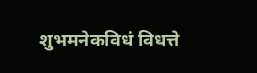शुभमनेकविधं विधत्ते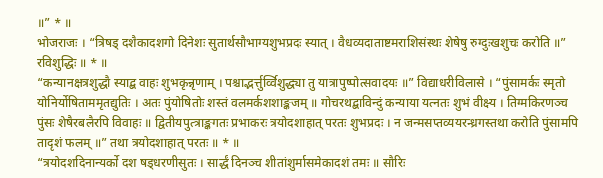॥” * ॥
भोजराजः । “त्रिषड् दशैकादशगो दिनेशः सुतार्थसौभाग्यशुभप्रदः स्यात् । वैधव्यदाताष्टमराशिसंस्थः शेषेषु रुग्दुःखशुचः करोति ॥” रविशुद्धिः ॥ * ॥
“कन्यानक्षत्रशुद्धौ स्याद्ब वाहः शुभकृन्नृणाम् । पश्चाद्भर्त्तुर्व्विशुद्ध्या तु यात्रापुष्पोत्सवादयः ॥” विद्याधरीविलासे । “पुंसामर्कः स्मृतो योनिर्योषिताममृतद्युतिः । अतः पुंयोषितोः शस्तं वलमर्कशशाङ्कजम् ॥ गोचरथद्बाविन्दुं कन्याया यत्नतः शुभं वीक्ष्य । तिग्मकिरणञ्च पुंसः शेषैरबलैरपि विवाहः ॥ द्वितीयपुत्त्राङ्कगतः प्रभाकरः त्रयोदशाहात् परतः शुभप्रदः । न जन्मसप्तव्ययरन्ध्रगस्तथा करोति पुंसामपि तादृशं फलम् ॥” तथा त्रयोदशाहात् परतः ॥ * ॥
“त्रयोदशदिनान्यर्को दश षड्धरणीसुतः । सार्द्धं दिनञ्च शीतांशुर्मासमेकादशं तमः ॥ सौरिः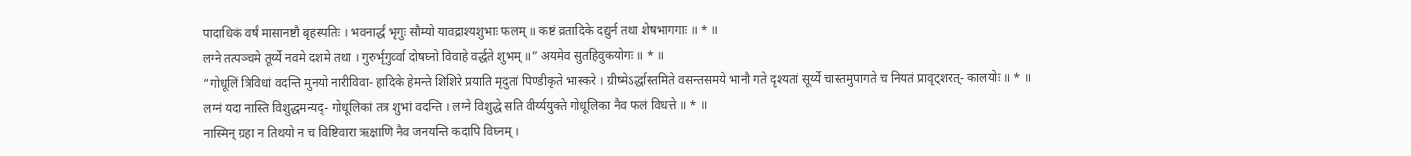पादाधिकं वर्षं मासानष्टौ बृहस्पतिः । भवनार्द्धं भृगुः सौम्यो यावद्राश्यशुभाः फलम् ॥ कष्टं व्रतादिके दद्युर्न तथा शेषभागगाः ॥ * ॥
लग्ने तत्पञ्चमे तूर्य्ये नवमे दशमे तथा । गुरुर्भृगुर्व्वा दोषघ्नो विवाहे वर्द्धते शुभम् ॥” अयमेव सुतहिवुकयोगः ॥ * ॥
“गोधूलिं त्रिविधां वदन्ति मुनयो नारीविवा- हादिके हेमन्ते शिशिरे प्रयाति मृदुतां पिण्डीकृते भास्करे । ग्रीष्मेऽर्द्धास्तमिते वसन्तसमये भानौ गते दृश्यतां सूर्य्ये चास्तमुपागते च नियतं प्रावृट्शरत्- कालयोः ॥ * ॥
लग्नं यदा नास्ति विशुद्धमन्यद्- गोधूलिकां तत्र शुभां वदन्ति । लग्ने विशुद्धे सति वीर्य्ययुक्ते गोधूलिका नैव फलं विधत्ते ॥ * ॥
नास्मिन् ग्रहा न तिथयो न च विष्टिवारा ऋक्षाणि नैव जनयन्ति कदापि विघ्नम् ।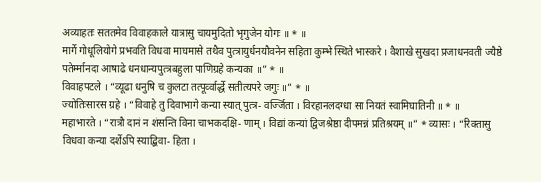अव्याहतः सततमेव विवाहकाले यात्रासु चायमुदितो भृगुजेन योगः ॥ * ॥
मार्गे गोधूलियोगे प्रभवति विधवा माघमासे तथैव पुत्त्रायुर्धनयौवनेन सहिता कुम्भे स्थिते भास्करे । वैशाखे सुखदा प्रजाधनवती ज्यैष्ठे पतेर्म्मानदा आषाढे धनधान्यपुत्त्रबहुला पाणिग्रहे कन्यका ॥” * ॥
विवाहपटले । “व्यूढा धनुषि च कुलटा तत्पूर्व्वार्द्धे सतीत्यपरे जगुः ॥” * ॥
ज्योतिःसारस ग्रहे । “विवाहे तु दिवाभागे कन्या स्यात् पुत्त्र- वर्ज्जिता । विरहानलदग्धा सा नियतं स्वामिघातिनी ॥ * ॥
महाभारते । “रात्रौ दानं न शंसन्ति विना चाभकदक्षि- णाम् । विद्यां कन्यां द्विजश्रेष्ठा दीपमन्नं प्रतिश्रयम् ॥” * व्यासः । “रिक्तासु विधवा कन्या दर्शेऽपि स्याद्बिवा- हिता ।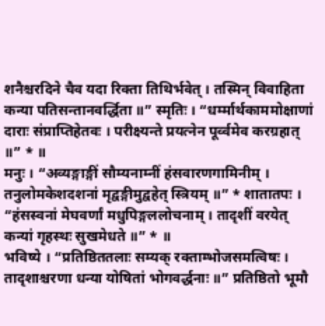शनैश्चरदिने चैव यदा रिक्ता तिथिर्भवेत् । तस्मिन् विवाहिता कन्या पतिसन्तानवर्द्धिता ॥” स्मृतिः । “धर्म्मार्थकाममोक्षाणां दाराः संप्राप्तिहेतवः । परीक्ष्यन्ते प्रयत्नेन पूर्व्वमेव करग्रहात् ॥” * ॥
मनुः । “अव्यङ्गाङ्गीं सौम्यनाम्नीं हंसवारणगामिनीम् । तनुलोमकेशदशनां मृद्वङ्गीमुद्वहेत् स्त्रियम् ॥” * शातातपः । “हंसस्वनां मेघवर्णां मधुपिङ्गललोचनाम् । तादृशीं वरयेत् कन्यां गृहस्थः सुखमेधते ॥” * ॥
भविष्ये । “प्रतिष्ठिततलाः सम्यक् रक्ताम्भोजसमत्विषः । तादृशाश्चरणा धन्या योषितां भोगवर्द्धनाः ॥” प्रतिष्ठितो भूमौ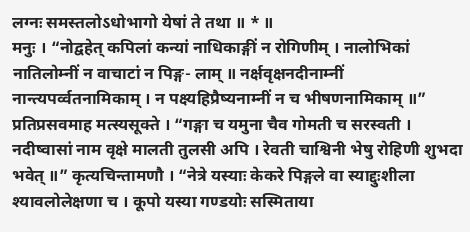लग्नः समस्तलोऽधोभागो येषां ते तथा ॥ * ॥
मनुः । “नोद्वहेत् कपिलां कन्यां नाधिकाङ्गीं न रोगिणीम् । नालोभिकां नातिलोम्नीं न वाचाटां न पिङ्ग- लाम् ॥ नर्क्षवृक्षनदीनाम्नीं नान्त्यपर्व्वतनामिकाम् । न पक्ष्यहिप्रैष्यनाम्नीं न च भीषणनामिकाम् ॥” प्रतिप्रसवमाह मत्स्यसूक्ते । “गङ्गा च यमुना चैव गोमती च सरस्वती । नदीष्वासां नाम वृक्षे मालती तुलसी अपि । रेवती चाश्विनी भेषु रोहिणी शुभदा भवेत् ॥” कृत्यचिन्तामणौ । “नेत्रे यस्याः केकरे पिङ्गले वा स्याद्दुःशीला श्यावलोलेक्षणा च । कूपो यस्या गण्डयोः सस्मिताया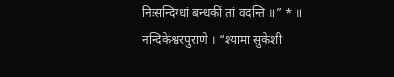निःसन्दिग्धां बन्धकीं तां वदन्ति ॥” * ॥
नन्दिकेश्वरपुराणे । “श्यामा सुकेशी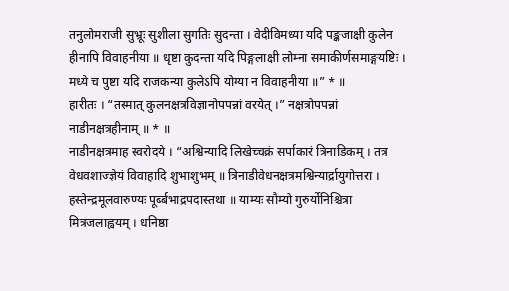तनुलोमराजी सुभ्रूः सुशीला सुगतिः सुदन्ता । वेदीविमध्या यदि पङ्कजाक्षी कुलेन हीनापि विवाहनीया ॥ धृष्टा कुदन्ता यदि पिङ्गलाक्षी लोम्ना समाकीर्णसमाङ्गयष्टिः । मध्ये च पुष्टा यदि राजकन्या कुलेऽपि योग्या न विवाहनीया ॥” * ॥
हारीतः । “तस्मात् कुलनक्षत्रविज्ञानोपपन्नां वरयेत् ।” नक्षत्रोपपन्नां नाडीनक्षत्रहीनाम् ॥ * ॥
नाडीनक्षत्रमाह स्वरोदये । “अश्विन्यादि लिखेच्चक्रं सर्पाकारं त्रिनाडिकम् । तत्र वेधवशाज्ज्ञेयं विवाहादि शुभाशुभम् ॥ त्रिनाडीवेधनक्षत्रमश्विन्यार्द्रायुगोत्तरा । हस्तेन्द्रमूलवारुण्यः पूर्ब्बभाद्रपदास्तथा ॥ याम्यः सौम्यो गुरुर्योनिश्चित्रा मित्रजलाह्वयम् । धनिष्ठा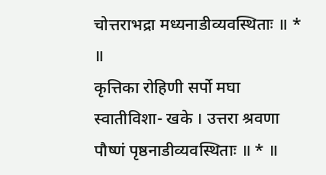चोत्तराभद्रा मध्यनाडीव्यवस्थिताः ॥ * ॥
कृत्तिका रोहिणी सर्पो मघा स्वातीविशा- खके । उत्तरा श्रवणा पौष्णं पृष्ठनाडीव्यवस्थिताः ॥ * ॥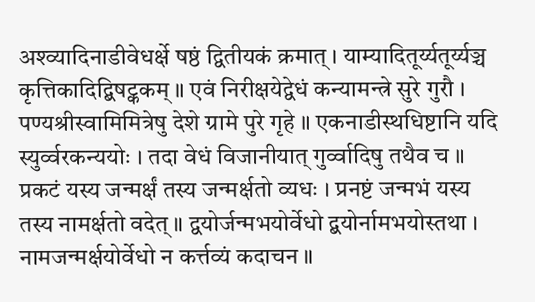अश्व्यादिनाडीवेधर्क्षे षष्ठं द्वितीयकं क्रमात् । याम्यादितूर्य्यतूर्य्यञ्च कृत्तिकादिद्बिषट्ककम् ॥ एवं निरीक्षयेद्वेधं कन्यामन्त्रे सुरे गुरौ । पण्यश्रीस्वामिमित्रेषु देशे ग्रामे पुरे गृहे ॥ एकनाडीस्थधिष्टानि यदि स्युर्व्वरकन्ययोः । तदा वेधं विजानीयात् गुर्व्वादिषु तथैव च ॥ प्रकटं यस्य जन्मर्क्षं तस्य जन्मर्क्षतो व्यधः । प्रनष्टं जन्मभं यस्य तस्य नामर्क्षतो वदेत् ॥ द्वयोर्जन्मभयोर्वेधो द्बयोर्नामभयोस्तथा । नामजन्मर्क्षयोर्वेधो न कर्त्तव्यं कदाचन ॥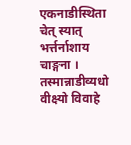एकनाडीस्थिता चेत् स्यात् भर्त्तर्नाशाय चाङ्गना । तस्मान्नाडीव्यधो वीक्ष्यो विवाहे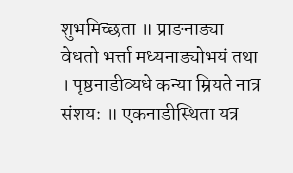शुभमिच्छता ॥ प्राङनाड्या वेधतो भर्त्ता मध्यनाड्योभयं तथा । पृष्ठनाडीव्यधे कन्या म्रियते नात्र संशयः ॥ एकनाडीस्थिता यत्र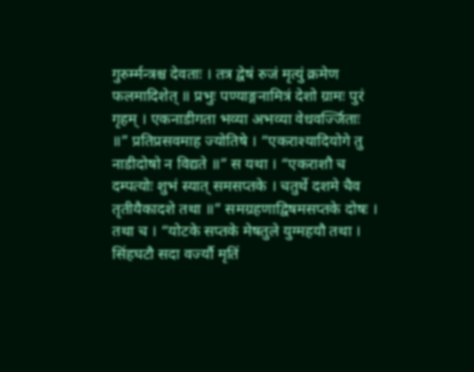गुरुर्म्मन्त्रश्च देवताः । तत्र द्वेषं रुजं मृत्युं क्रमेण फलमादिशेत् ॥ प्रभुः पण्याङ्गनामित्रं देशो ग्रामः पुरं गृहम् । एकनाडीगता भव्या अभव्या वेधवर्ज्जिताः ॥” प्रतिप्रसवमाह ज्योतिषे । “एकराश्यादियोगे तु नाडीदोषो न विद्यते ॥” स यथा । “एकराशौ च दम्पत्योः शुभं स्यात् समसप्तके । चतुर्थे दशमे चैव तृतीयैकादशे तथा ॥” समग्रहणाद्विषमसप्तके दोषः । तथा च । “योटके सप्तके मेषतुले युग्महयौ तथा । सिंहघटौ सदा वर्ज्यौ मृतिं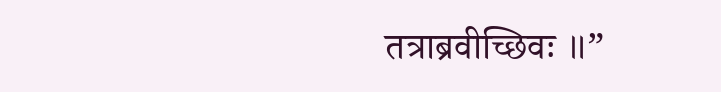तत्राब्रवीच्छिवः ॥”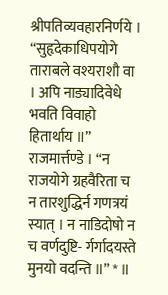श्रीपतिव्यवहारनिर्णये । “सुहृदेकाधिपयोगे ताराबले वश्यराशौ वा । अपि नाड्यादिवेधे भवति विवाहो हितार्थाय ॥” राजमार्त्तण्डे । “न राजयोगे ग्रहवैरिता च न तारशुद्धिर्न गणत्रयं स्यात् । न नाडिदोषो न च वर्णदुष्टि- र्गर्गादयस्ते मुनयो वदन्ति ॥” * ॥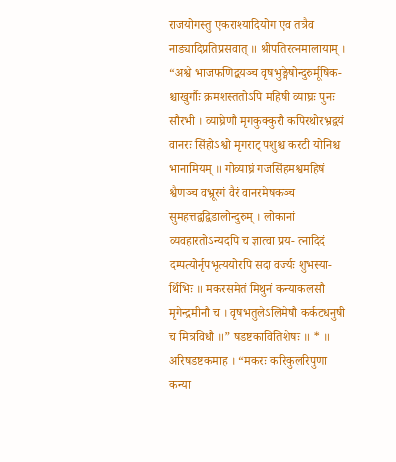राजयोगस्तु एकराश्यादियोग एव तत्रैव नाड्यादिप्रतिप्रसवात् ॥ श्रीपतिरत्नमालायाम् । “अश्वे भाजफणिद्बयञ्च वृषभुङ्मेषोन्दुरुर्मूषिक- श्चाखुर्गौः क्रमशस्ततोऽपि महिषी व्याघ्रः पुनः सौरभी । व्याघ्रेणौ मृगकुक्कुरौ कपिरथोरभ्रद्वयं वानरः सिंहोऽश्वो मृगराट् पशुश्च करटी योनिश्च भानामियम् ॥ गोव्याघ्रं गजसिंहमश्वमहिषं श्वैणञ्च वभ्रूरगं वैरं वानरमेषकञ्च सुमहत्तद्वद्विडालोन्दुरुम् । लोकानां व्यवहारतोऽन्यदपि च ज्ञात्वा प्रय- त्नादिदं दम्पत्योर्नृपभृत्ययोरपि सदा वर्ज्यः शुभस्या- र्थिभिः ॥ मकरसमेतं मिथुनं कन्याकलसौ मृगेन्द्रमीनौ च । वृषभतुलेऽलिमेषौ कर्कटधनुषी च मित्रविधौ ॥” षडष्टकावितिशेषः ॥ * ॥
अरिषडष्टकमाह । “मकरः करिकुलरिपुणा कन्या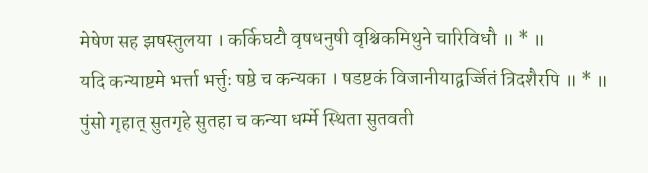मेषेण सह झषस्तुलया । कर्किघटौ वृषधनुषी वृश्चिकमिथुने चारिविधौ ॥ * ॥
यदि कन्याष्टमे भर्त्ता भर्त्तुः षष्ठे च कन्यका । षडष्टकं विजानीयाद्वर्ज्जितं त्रिदशैरपि ॥ * ॥
पुंसो गृहात् सुतगृहे सुतहा च कन्या धर्म्मे स्थिता सुतवती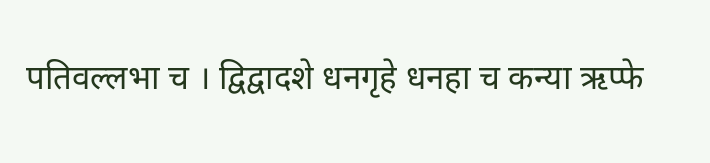पतिवल्लभा च । द्विद्वादशे धनगृहे धनहा च कन्या ऋप्फे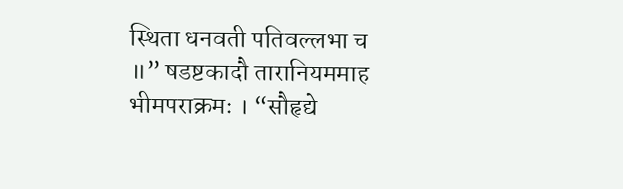स्थिता धनवती पतिवल्लभा च ॥” षडष्टकादौ तारानियममाह भीमपराक्रमः । “सौहृद्ये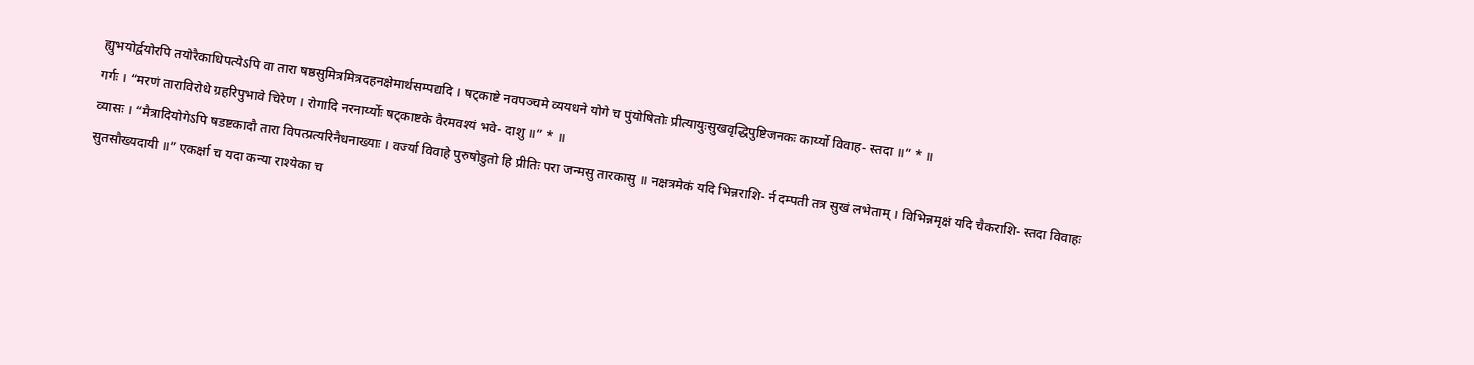ह्युभयोर्द्वयोरपि तयोरैकाधिपत्येऽपि वा तारा षष्ठसुमित्रमित्रदहनक्षेमार्थसम्पद्यदि । षट्काष्टे नवपञ्चमे व्ययधने योगे च पुंयोषितोः प्रीत्यायुःसुखवृद्धिपुष्टिजनकः कार्य्यो विवाह- स्तदा ॥” * ॥
गर्गः । “मरणं ताराविरोधे ग्रहरिपुभावे चिरेण । रोगादि नरनार्य्योः षट्काष्टके वैरमवश्यं भवे- दाशु ॥” * ॥
व्यासः । “मैत्रादियोगेऽपि षडष्टकादौ तारा विपत्प्रत्यरिनैधनाख्याः । वर्ज्या विवाहे पुरुषोडुतो हि प्रीतिः परा जन्मसु तारकासु ॥ नक्षत्रमेकं यदि भिन्नराशि- र्न दम्पती तत्र सुखं लभेताम् । विभिन्नमृक्षं यदि चैकराशि- स्तदा विवाहः सुतसौख्यदायी ॥” एकर्क्षा च यदा कन्या राश्येका च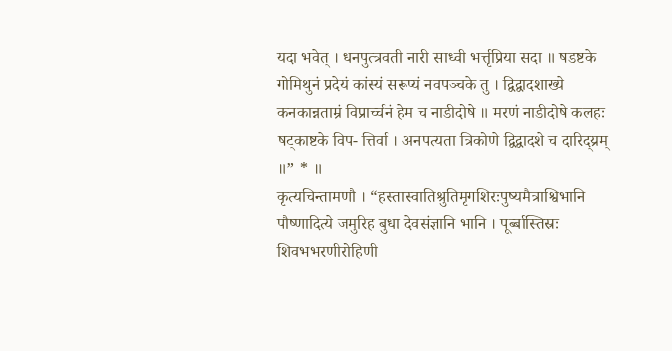यदा भवेत् । धनपुत्त्रवती नारी साध्वी भर्त्तृप्रिया सदा ॥ षडष्टके गोमिथुनं प्रदेयं कांस्यं सरूप्यं नवपञ्चके तु । द्विद्वादशाख्ये कनकान्नताम्रं विप्रार्च्चनं हेम च नाडीदोषे ॥ मरणं नाडीदोषे कलहः षट्काष्टके विप- त्तिर्वा । अनपत्यता त्रिकोणे द्विद्वादशे च दारिद्य्रम् ॥” * ॥
कृत्यचिन्तामणौ । “हस्तास्वातिश्रुतिमृगशिरःपुष्यमैत्राश्विभानि पौष्णादित्ये जमुरिह बुधा देवसंज्ञानि भानि । पूर्ब्बास्तिस्रः शिवभभरणीरोहिणी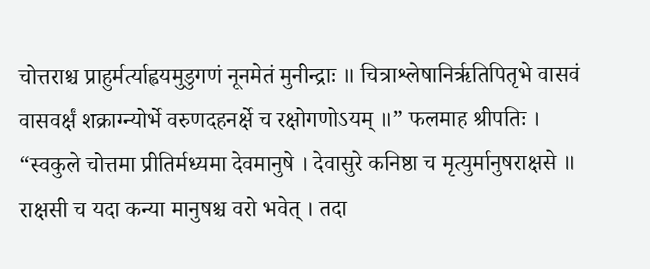चोत्तराश्च प्राहुर्मर्त्याह्वयमुडुगणं नूनमेतं मुनीन्द्राः ॥ चित्राश्लेषानिरृतिपितृभे वासवं वासवर्क्षं शक्राग्न्योर्भे वरुणदहनर्क्षे च रक्षोगणोऽयम् ॥” फलमाह श्रीपतिः । “स्वकुले चोत्तमा प्रीतिर्मध्यमा देवमानुषे । देवासुरे कनिष्ठा च मृत्युर्मानुषराक्षसे ॥ राक्षसी च यदा कन्या मानुषश्च वरो भवेत् । तदा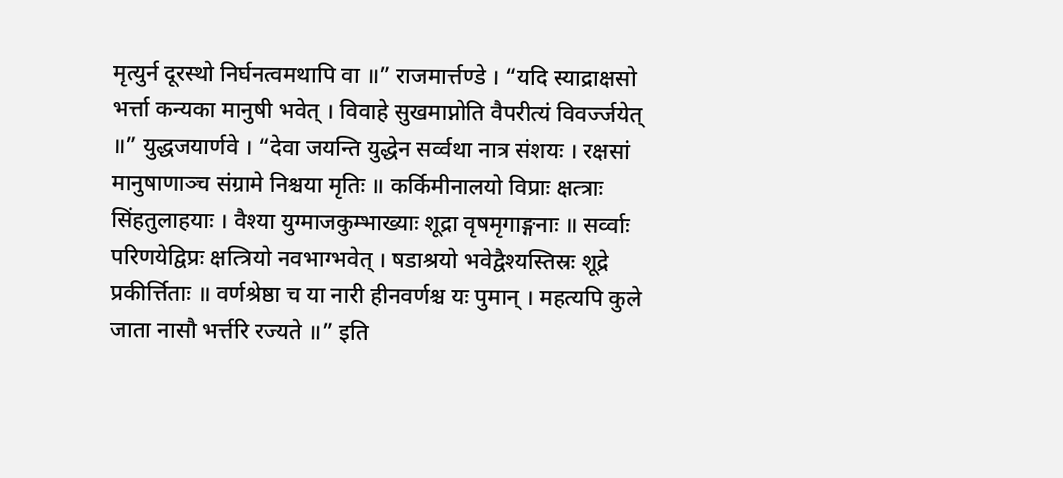मृत्युर्न दूरस्थो निर्घनत्वमथापि वा ॥” राजमार्त्तण्डे । “यदि स्याद्राक्षसो भर्त्ता कन्यका मानुषी भवेत् । विवाहे सुखमाप्नोति वैपरीत्यं विवर्ज्जयेत् ॥” युद्धजयार्णवे । “देवा जयन्ति युद्धेन सर्व्वथा नात्र संशयः । रक्षसां मानुषाणाञ्च संग्रामे निश्चया मृतिः ॥ कर्किमीनालयो विप्राः क्षत्त्राः सिंहतुलाहयाः । वैश्या युग्माजकुम्भाख्याः शूद्रा वृषमृगाङ्गनाः ॥ सर्व्वाः परिणयेद्विप्रः क्षत्त्रियो नवभाग्भवेत् । षडाश्रयो भवेद्वैश्यस्तिस्रः शूद्रे प्रकीर्त्तिताः ॥ वर्णश्रेष्ठा च या नारी हीनवर्णश्च यः पुमान् । महत्यपि कुले जाता नासौ भर्त्तरि रज्यते ॥” इति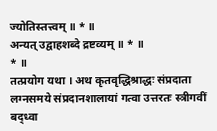ज्योतिस्तत्त्वम् ॥ * ॥
अन्यत् उद्वाहशब्दे द्रष्टव्यम् ॥ * ॥
* ॥
तत्प्रयोग यथा । अथ कृतवृद्धिश्राद्धः संप्रदाता लग्नसमये संप्रदानशालायां गत्वा उत्तरतः स्त्रीगवीं बद्ध्वा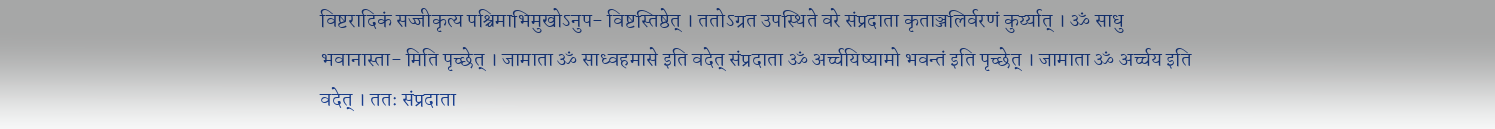विष्टरादिकं सज्जीकृत्य पश्चिमाभिमुखोऽनुप- विष्टस्तिष्ठेत् । ततोऽग्रत उपस्थिते वरे संप्रदाता कृताञ्जलिर्वरणं कुर्य्यात् । ॐ साधु भवानास्ता- मिति पृच्छेत् । जामाता ॐ साध्वहमासे इति वदेत् संप्रदाता ॐ अर्च्चयिष्यामो भवन्तं इति पृच्छेत् । जामाता ॐ अर्च्चय इति वदेत् । ततः संप्रदाता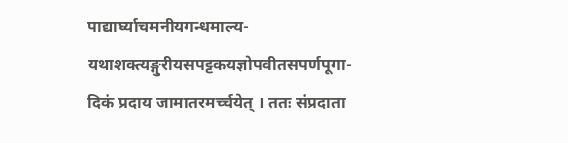पाद्यार्घ्याचमनीयगन्धमाल्य- यथाशक्त्यङ्गुरीयसपट्टकयज्ञोपवीतसपर्णपूगा- दिकं प्रदाय जामातरमर्च्चयेत् । ततः संप्रदाता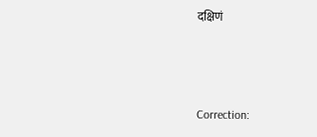दक्षिणं



Correction: